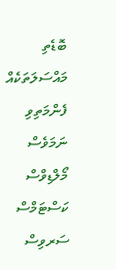ބޮޑެތި މައްސަލަތަކެއް ފެންމަތިވި ނަމަވެސް މޯލްޑިވްސް ކަސްޓަމްސް ސަރވިސް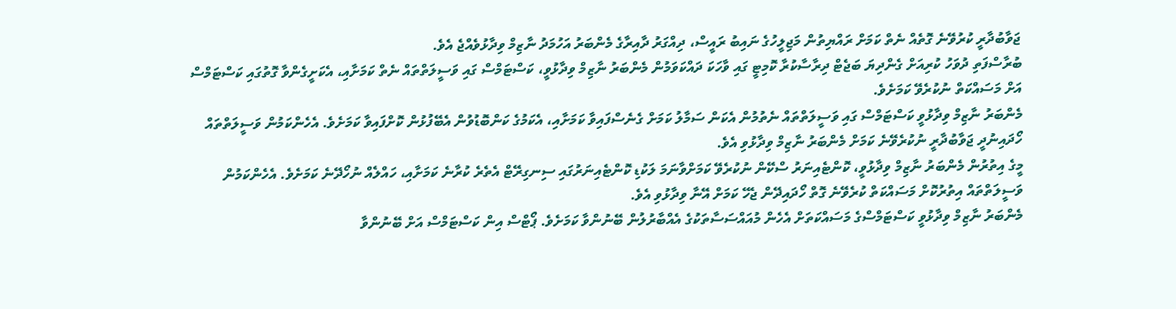ޖަވާބުދާރީ ކުރުވޭނެ ގޮތެއް ނެތް ކަމަށް ރައްޔިތުން މަޖިލީހުގެ ނައިބު ރައީސް، ދިއްގަރު ދާއިރާގެ މެންބަރު އަހުމަދު ނާޒިމް ވިދާޅުވެއްޖެ އެވެ.
ބުރާސްފަތި ދުވަހު ކުރިއަށް ގެންދިޔަ ބަޖެޓް ދިރާސާކުރާ ކޮމިޓީ ގައި ވާހަކަ ދައްކަވަމުން މެންބަރު ނާޒިމް ވިދާޅުވީ، ކަސްޓަމްސް ގައި ވަސީލަތްތައް ނެތް ކަމަށާއި، އެކަށީގެންވާ ގޮތުގައި ކަސްޓަމްސް އަށް މަސައްކަތް ނުކުރެވޭ ކަމަށެވެ.
މެންބަރު ނާޒިމް ވިދާޅުވީ ކަސްޓަމްސް ގައި ވަސީލަތްތައް ނެތުމުން އެކަން ސަމާލު ކަމަށް ގެނެސްފައިވާ ކަމަށާއި، އެކަމުގެ ކަންބޮޑުވުން އެބޭފުޅުން ކޮށްފައިވާ ކަމަށެވެ. އެހެންކަމުން ވަސީލަތްތައް ހޯދައިނުދީ ޖަވާބުދާރީ ނުކުރެވޭނެ ކަމަށް މެންބަރު ނާޒިމް ވިދާޅުވި އެވެ.
މީގެ އިތުރުން މެންބަރު ނާޒިމް ވިދާޅުވީ، ކޮންޓެއިނަރު ސްކޭން ނުކުރެވޭ ކަމަށްވާނަމަ ލަކުޑި ކޮންޓެއިނަރުގައި ސިނގިރޭޓް އެތެރެ ކުރާނެ ކަމަށާއި، ހައްލެއް ނުހޯދޭނެ ކަމަށެވެ. އެހެންކަމުން ވަސީލަތްތައް އިތުރުކޮށް މަސައްކަތް ކުރެވޭނެ ގޮތް ހޯދައިދޭން ޖެހޭ ކަމަށް އޭނާ ވިދާޅުވި އެވެ.
މެންބަރު ނާޒިމް ވިދާޅުވީ ކަސްޓަމްސްގެ މަސައްކަތަށް އެހެން މުއައްސަސާތަކުގެ އެއްބާރުލުން ބޭނުންވާ ކަމަށެވެ. ޕޯޓްސް އިން ކަސްޓަމްސް އަށް ބޭނުންވާ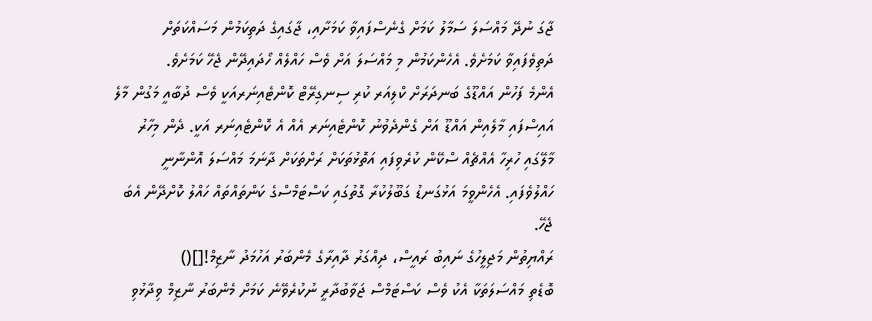ޖާގަ ނުދޭ މައްސަލަ ސަމާލު ކަމަށް ގެނެސްފައިވާ ކަމަށާއި، ޖާގައިގެ ދަތިކަމުން މަސައްކަތަށް ދަތިވެފައިވާ ކަމަށެވެ. އެހެންކަމުން މި މައްސަލަ އަށް ވެސް ހައްލެއް ހޯދައިދޭން ޖެހޭ ކަމަށެވެ.
އެންމެ ފަހުން އައްޑޫގެ ބަނދަރަށް ކްލިއަރ ކުރި ސިނގިރޭޓް ކޮންޓެއިނަރއަކީ ވެސް ދުބާއީ މަގުން މާލެ އައިސްފައި މާލެއިން އައްޑޫ އަށް ގެންދެވުނު ކޮންޓެއިނަރ އެއް އެ ކޮންޓެއިނަރ އަކީ. ދެން މިހާރު މާލޭގައި ހުރިހާ އެއްޗެއް ސްކޭން ކުރެވިފައި އަތޮޅުތަކަށް ރަށްތަކަށް ދާނަމަ މައްސަލަ އޮންނާނީ ހައްލުވެފައި. އެހެންވީމަ އަޅުގަނޑު ގަބޫލުކުރާ ގޮތުގައި ކަސްޓަމްސްގެ ކަންތައްތައް ހައްލު ކޮށްދޭން އެބަ ޖެހޭ.
ރައްޔިތުން މަޖިލީހުގެ ނައިބު ރައީސް، ދިއްގަރު ދާއިރާގެ މެންބަރު އަހުމަދު ނާޒިމް![]()
ބޮޑެތި މައްސަލަތަކާ އެކު ވެސް ކަސްޓަމްސް ޖަވާބުދާރީ ނުކުރެވޭނެ ކަމަށް މެންބަރު ނާޒިމް ވިދާޅުވި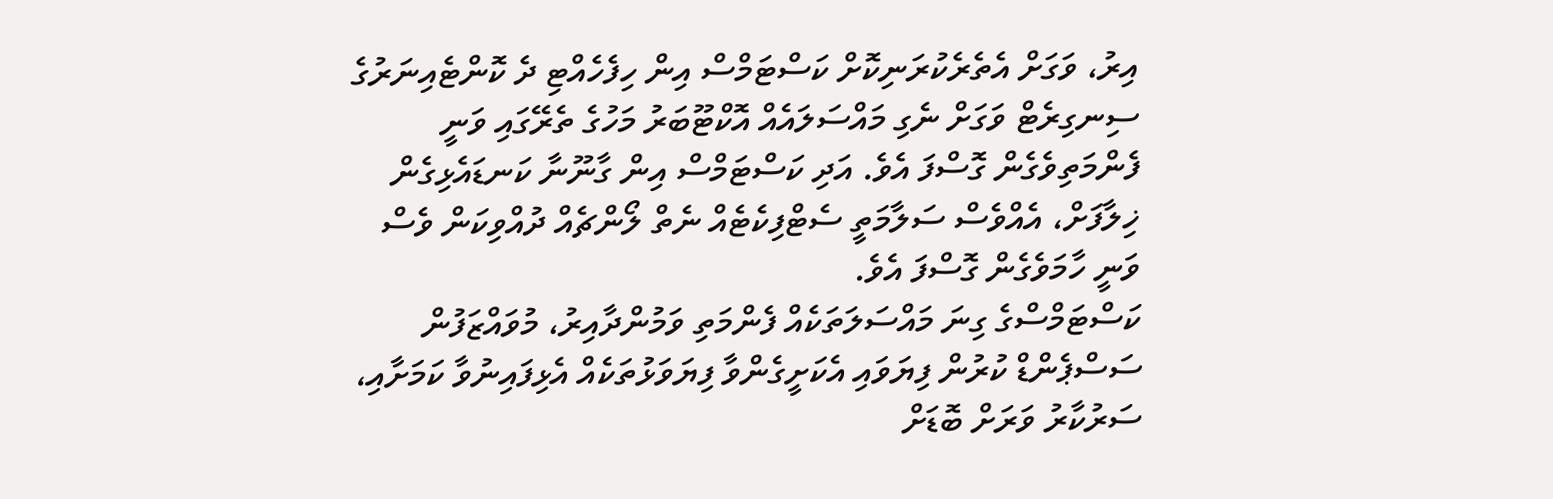އިރު، ވަގަށް އެތެރެކުރަނިކޮށް ކަސްޓަމްސް އިން ހިފެހެއްޓި ދެ ކޮންޓެއިނަރުގެ ސިނގިރެޓް ވަގަށް ނެގި މައްސަލައެއް އޮކްޓޫބަރު މަހުގެ ތެރޭގައި ވަނީ ފެންމަތިވެގެން ގޮސްފަ އެވެ. އަދި ކަސްޓަމްސް އިން ގާނޫނާ ކަނޑައެޅިގެން ޚިލާފަށް، އެއްވެސް ސަލާމަތީ ސެޓްފިކެޓެއް ނެތް ލޯންޗެއް ދުއްވިކަން ވެސް ވަނީ ހާމަވެގެން ގޮސްފަ އެވެ.
ކަސްޓަމްސްގެ ގިނަ މައްސަލަތަކެއް ފެންމަތި ވަމުންދާއިރު، މުވައްޒަފުން ސަސްޕެންޑް ކުރުން ފިޔަވައި އެކަށީގެންވާ ފިޔަވަޅުތަކެއް އެޅިފައިނުވާ ކަމަށާއި، ސަރުކާރު ވަރަށް ބޮޑަށް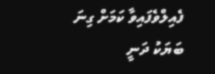ފެއިލްވެފައިވާ ކަމަށް ގިނަ ބަޔަކު ދަނީ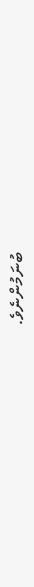ބުނަމުންނެވެ.